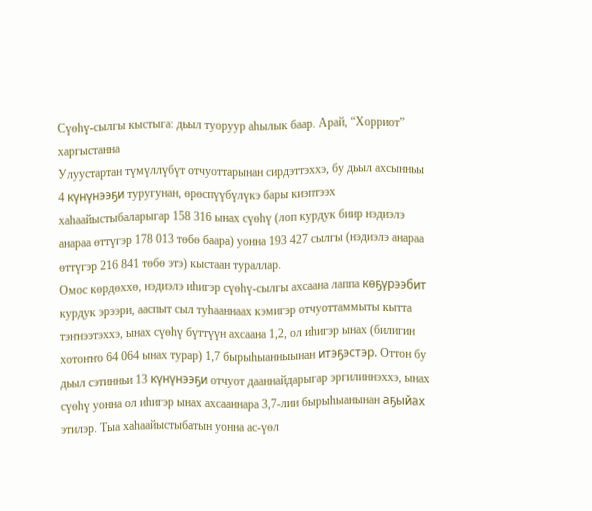Сүөһү-сылгы кыстыга: дьыл туоруур аһылык баар. Арай, “Хорриот” харгыстанна
Улуустартан түмүллүбүт отчуоттарынан сирдэттэххэ, бу дьыл ахсынньы 4 күнүнээҕи туругунан, өрөспүүбүлүкэ бары киэптээх хаһаайыстыбаларыгар 158 316 ынах сүөһү (лоп курдук биир нэдиэлэ анараа өттүгэр 178 013 төбө баара) уонна 193 427 сылгы (нэдиэлэ анараа өттүгэр 216 841 төбө этэ) кыстаан тураллар.
Омос көрдөххө, нэдиэлэ иһигэр сүөһү-сылгы ахсаана лаппа көҕүрээбит курдук эрээри, ааспыт сыл туһааннаах кэмигэр отчуоттаммыты кытта тэҥнээтэххэ, ынах сүөһү бүттүүн ахсаана 1,2, ол иһигэр ынах (билигин хотоҥҥо 64 064 ынах турар) 1,7 бырыһыанныынан итэҕэстэр. Оттон бу дьыл сэтинньи 13 күнүнээҕи отчуот дааннайдарыгар эргилиннэххэ, ынах сүөһү уонна ол иһигэр ынах ахсааннара 3,7-лии бырыһыанынан аҕыйах этилэр. Тыа хаһаайыстыбатын уонна ас-үөл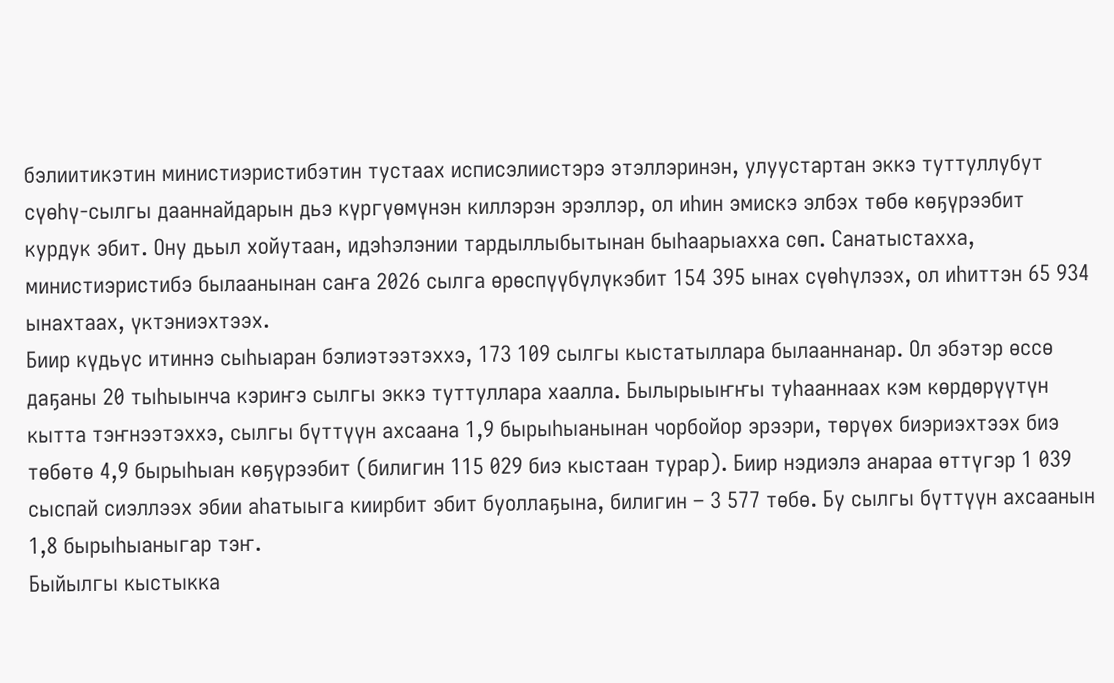бэлиитикэтин министиэристибэтин тустаах исписэлиистэрэ этэллэринэн, улуустартан эккэ туттуллубут сүөһү-сылгы дааннайдарын дьэ күргүөмүнэн киллэрэн эрэллэр, ол иһин эмискэ элбэх төбө көҕүрээбит курдук эбит. Ону дьыл хойутаан, идэһэлэнии тардыллыбытынан быһаарыахха сөп. Санатыстахха, министиэристибэ былаанынан саҥа 2026 сылга өрөспүүбүлүкэбит 154 395 ынах сүөһүлээх, ол иһиттэн 65 934 ынахтаах, үктэниэхтээх.
Биир күдьүс итиннэ сыһыаран бэлиэтээтэххэ, 173 109 сылгы кыстатыллара былааннанар. Ол эбэтэр өссө даҕаны 20 тыһыынча кэриҥэ сылгы эккэ туттуллара хаалла. Былырыыҥҥы туһааннаах кэм көрдөрүүтүн кытта тэҥнээтэххэ, сылгы бүттүүн ахсаана 1,9 бырыһыанынан чорбойор эрээри, төрүөх биэриэхтээх биэ төбөтө 4,9 бырыһыан көҕүрээбит (билигин 115 029 биэ кыстаан турар). Биир нэдиэлэ анараа өттүгэр 1 039 сыспай сиэллээх эбии аһатыыга киирбит эбит буоллаҕына, билигин – 3 577 төбө. Бу сылгы бүттүүн ахсаанын 1,8 бырыһыаныгар тэҥ.
Быйылгы кыстыкка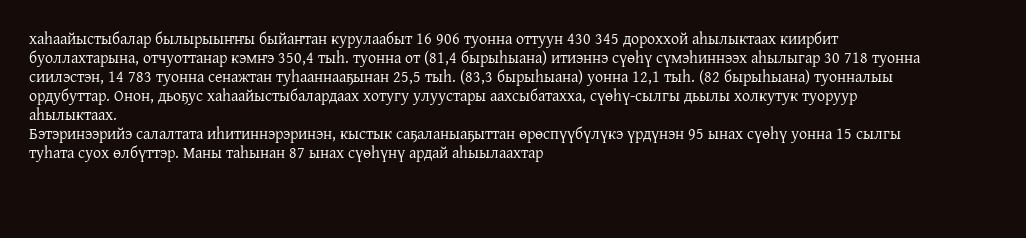хаһаайыстыбалар былырыыҥҥы быйаҥтан курулаабыт 16 906 туонна оттуун 430 345 дороххой аһылыктаах киирбит буоллахтарына, отчуоттанар кэмҥэ 350,4 тыһ. туонна от (81,4 бырыһыана) итиэннэ сүөһү сүмэһиннээх аһылыгар 30 718 туонна сиилэстэн, 14 783 туонна сенажтан туһааннааҕынан 25,5 тыһ. (83,3 бырыһыана) уонна 12,1 тыһ. (82 бырыһыана) туонналыы ордубуттар. Онон, дьоҕус хаһаайыстыбалардаах хотугу улуустары аахсыбатахха, сүөһү-сылгы дьылы холкутук туоруур аһылыктаах.
Бэтэринээрийэ салалтата иһитиннэрэринэн, кыстык саҕаланыаҕыттан өрөспүүбүлүкэ үрдүнэн 95 ынах сүөһү уонна 15 сылгы туһата суох өлбүттэр. Маны таһынан 87 ынах сүөһүнү ардай аһыылаахтар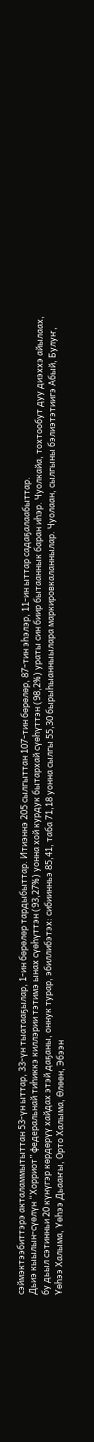сэймэктээбиттэрэ акталаммытыттан 53-үн ыттар, 33-үн тыатааҕылар, 1-ин бөрөлөр тардыбыттар. Итиэннэ 205 сылгыттан 107-тин бөрөлөр, 87-тин эһэлэр, 11-ин ыттар садаҕалаабыттар.
Дьиэ кыылын-сүөлүн “Хорриот” федеральнай тиһиккэ киллэрии тэтимэ ынах сүөһүттэн (93,27%) уонна хой курдук бытархай сүөһүттэн (98,2%) ураты син биир бытааннык баран иһэр. Чуолкайа, тохтообут дуу диэххэ айылаах, бу дьыл сэтинньи 20 күнүгэр көрдөрүү хайдах этэй даҕаны, оннук турар, эбиллибэтэх: сибиинньэ 85,41, таба 71,18 уонна сылгы 55,30 бырыһыанныылара маркировкаланнылар. Чуолаан, сылгыны бэлиэтэтиигэ Абый, Булуҥ, Үөһээ Халыма, Үөһээ Дьааҥы, Орто Халыма, Өлөөн, Эбээн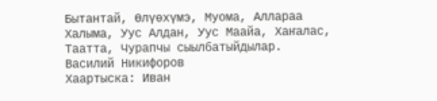Бытантай, Өлүөхүмэ, Муома, Аллараа Халыма, Уус Алдан, Уус Маайа, Хаҥалас, Таатта, Чурапчы сыылбатыйдылар.
Василий Никифоров
Хаартыска: Иван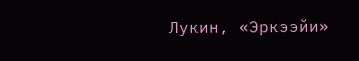Лукин, «Эркээйи»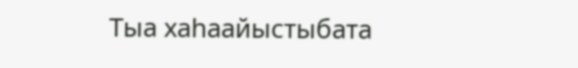Тыа хаһаайыстыбата